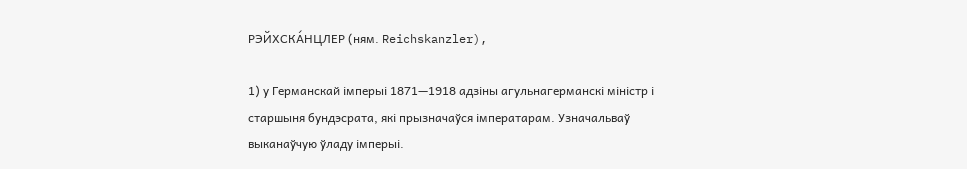РЭЙХСКА́НЦЛЕР (ням. Reichskanzler),

1) у Германскай імперыі 1871—1918 адзіны агульнагерманскі міністр і старшыня бундэсрата, які прызначаўся імператарам. Узначальваў выканаўчую ўладу імперыі.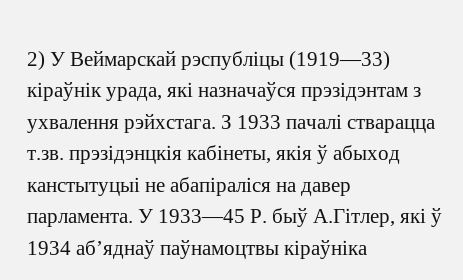2) У Веймарскай рэспубліцы (1919—33) кіраўнік урада, які назначаўся прэзідэнтам з ухвалення рэйхстага. З 1933 пачалі стварацца т.зв. прэзідэнцкія кабінеты, якія ў абыход канстытуцыі не абапіраліся на давер парламента. У 1933—45 Р. быў А.Гітлер, які ў 1934 аб’яднаў паўнамоцтвы кіраўніка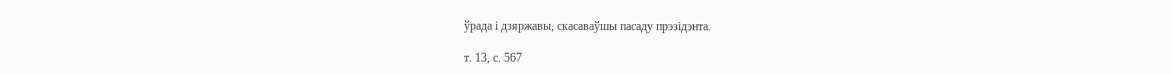ўрада і дзяржавы, скасаваўшы пасаду прэзідэнта.

т. 13, с. 567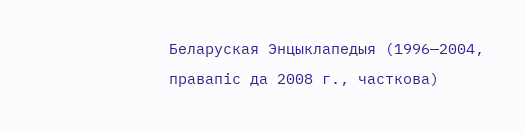Беларуская Энцыклапедыя (1996—2004, правапіс да 2008 г., часткова)